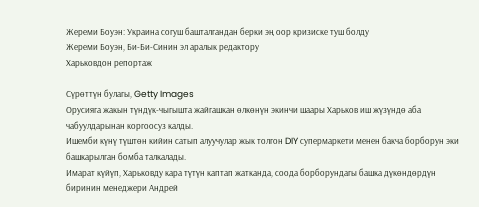Жереми Боуэн: Украина согуш башталгандан берки эң оор кризиске туш болду
Жереми Боуэн, Би-Би-Синин эл аралык редактору
Харьковдон репортаж

Сүрөттүн булагы, Getty Images
Орусияга жакын түндүк-чыгышта жайгашкан өлкөнүн экинчи шаары Харьков иш жүзүндө аба чабуулдарынан коргоосуз калды.
Ишемби күнү түштөн кийин сатып алуучулар жык толгон DIY супермаркети менен бакча борборун эки башкарылган бомба талкалады.
Имарат күйүп, Харьковду кара түтүн каптап жатканда, соода борборундагы башка дүкөндөрдүн биринин менеджери Андрей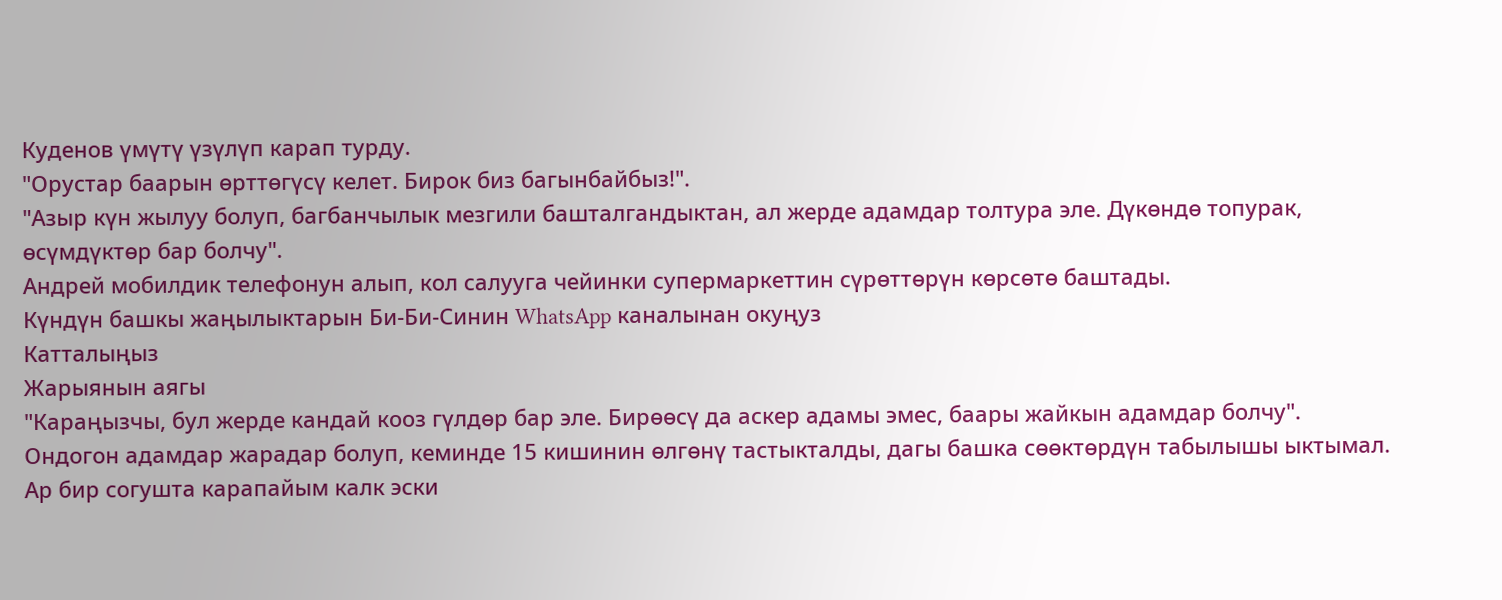Куденов үмүтү үзүлүп карап турду.
"Орустар баарын өрттөгүсү келет. Бирок биз багынбайбыз!".
"Азыр күн жылуу болуп, багбанчылык мезгили башталгандыктан, ал жерде адамдар толтура эле. Дүкөндө топурак, өсүмдүктөр бар болчу".
Андрей мобилдик телефонун алып, кол салууга чейинки супермаркеттин сүрөттөрүн көрсөтө баштады.
Күндүн башкы жаңылыктарын Би-Би-Синин WhatsApp каналынан окуңуз
Катталыңыз
Жарыянын аягы
"Караңызчы, бул жерде кандай кооз гүлдөр бар эле. Бирөөсү да аскер адамы эмес, баары жайкын адамдар болчу".
Ондогон адамдар жарадар болуп, кеминде 15 кишинин өлгөнү тастыкталды, дагы башка сөөктөрдүн табылышы ыктымал.
Ар бир согушта карапайым калк эски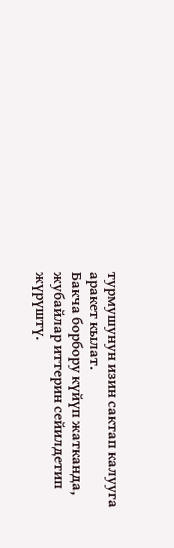турмушунун изин сактап калууга аракет кылат.
Бакча борбору күйүп жатканда, жубайлар иттерин сейилдетип жүрүштү.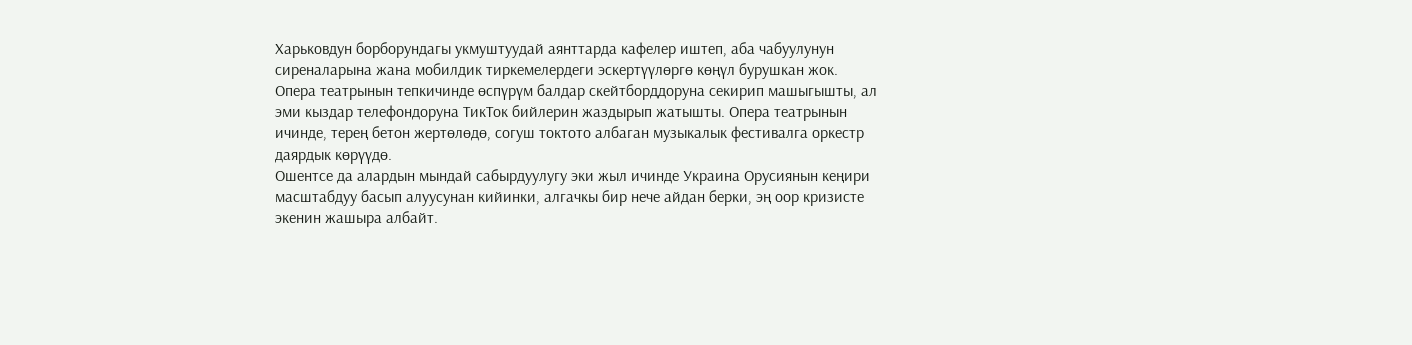Харьковдун борборундагы укмуштуудай аянттарда кафелер иштеп, аба чабуулунун сиреналарына жана мобилдик тиркемелердеги эскертүүлөргө көңүл бурушкан жок.
Опера театрынын тепкичинде өспүрүм балдар скейтборддоруна секирип машыгышты, ал эми кыздар телефондоруна ТикТок бийлерин жаздырып жатышты. Опера театрынын ичинде, терең бетон жертөлөдө, согуш токтото албаган музыкалык фестивалга оркестр даярдык көрүүдө.
Ошентсе да алардын мындай сабырдуулугу эки жыл ичинде Украина Орусиянын кеңири масштабдуу басып алуусунан кийинки, алгачкы бир нече айдан берки, эң оор кризисте экенин жашыра албайт.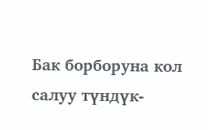Бак борборуна кол салуу түндүк-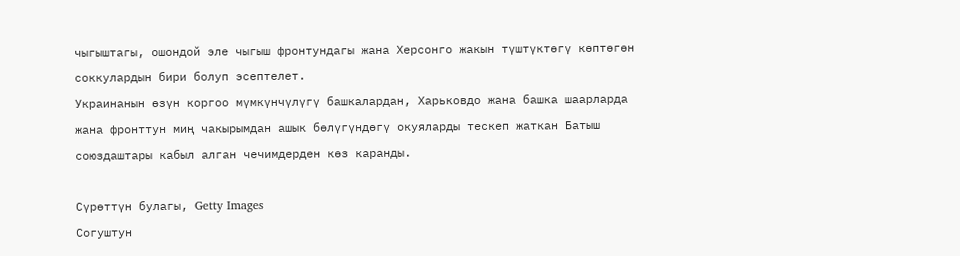чыгыштагы, ошондой эле чыгыш фронтундагы жана Херсонго жакын түштүктөгү көптөгөн соккулардын бири болуп эсептелет.
Украинанын өзүн коргоо мүмкүнчүлүгү башкалардан, Харьковдо жана башка шаарларда жана фронттун миң чакырымдан ашык бөлүгүндөгү окуяларды тескеп жаткан Батыш союздаштары кабыл алган чечимдерден көз каранды.

Сүрөттүн булагы, Getty Images
Согуштун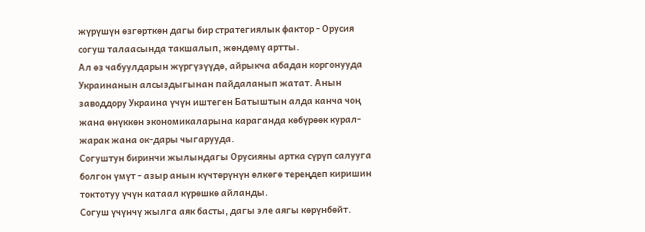жүрүшүн өзгөрткөн дагы бир стратегиялык фактор - Орусия согуш талаасында такшалып, жөндөмү артты.
Ал өз чабуулдарын жүргүзүүдө, айрыкча абадан коргонууда Украинанын алсыздыгынан пайдаланып жатат. Анын заводдору Украина үчүн иштеген Батыштын алда канча чоң жана өнүккөн экономикаларына караганда көбүрөөк курал-жарак жана ок-дары чыгарууда.
Согуштун биринчи жылындагы Орусияны артка сүрүп салууга болгон үмүт - азыр анын күчтөрүнүн өлкөгө тереңдеп киришин токтотуу үчүн катаал күрөшкө айланды.
Согуш үчүнчү жылга аяк басты, дагы эле аягы көрүнбөйт.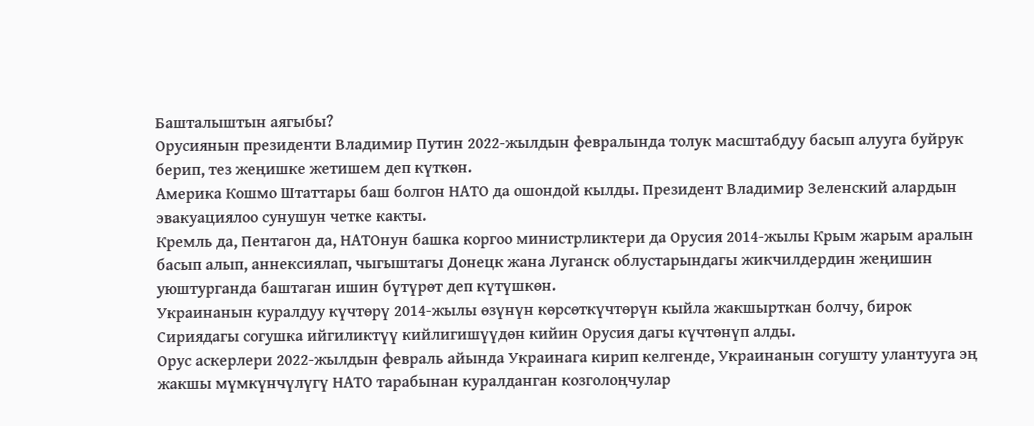Башталыштын аягыбы?
Орусиянын президенти Владимир Путин 2022-жылдын февралында толук масштабдуу басып алууга буйрук берип, тез жеңишке жетишем деп күткөн.
Америка Кошмо Штаттары баш болгон НАТО да ошондой кылды. Президент Владимир Зеленский алардын эвакуациялоо сунушун четке какты.
Кремль да, Пентагон да, НАТОнун башка коргоо министрликтери да Орусия 2014-жылы Крым жарым аралын басып алып, аннексиялап, чыгыштагы Донецк жана Луганск облустарындагы жикчилдердин жеңишин уюштурганда баштаган ишин бүтүрөт деп күтүшкөн.
Украинанын куралдуу күчтөрү 2014-жылы өзүнүн көрсөткүчтөрүн кыйла жакшырткан болчу, бирок Сириядагы согушка ийгиликтүү кийлигишүүдөн кийин Орусия дагы күчтөнүп алды.
Орус аскерлери 2022-жылдын февраль айында Украинага кирип келгенде, Украинанын согушту улантууга эң жакшы мүмкүнчүлүгү НАТО тарабынан куралданган козголоңчулар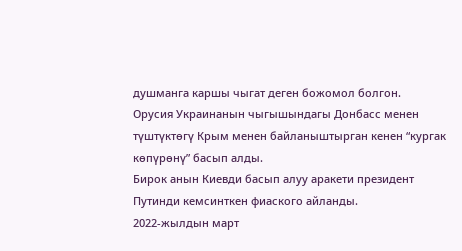душманга каршы чыгат деген божомол болгон.
Орусия Украинанын чыгышындагы Донбасс менен түштүктөгү Крым менен байланыштырган кенен “кургак көпүрөнү” басып алды.
Бирок анын Киевди басып алуу аракети президент Путинди кемсинткен фиаского айланды.
2022-жылдын март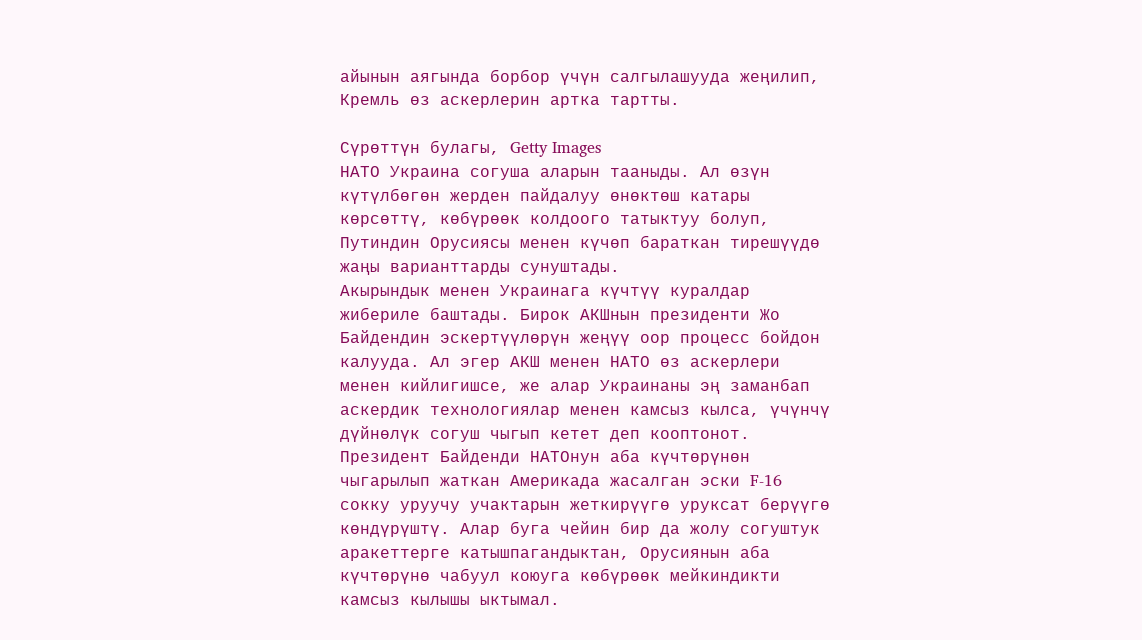айынын аягында борбор үчүн салгылашууда жеңилип, Кремль өз аскерлерин артка тартты.

Сүрөттүн булагы, Getty Images
НАТО Украина согуша аларын тааныды. Ал өзүн күтүлбөгөн жерден пайдалуу өнөктөш катары көрсөттү, көбүрөөк колдоого татыктуу болуп, Путиндин Орусиясы менен күчөп бараткан тирешүүдө жаңы варианттарды сунуштады.
Акырындык менен Украинага күчтүү куралдар жибериле баштады. Бирок АКШнын президенти Жо Байдендин эскертүүлөрүн жеңүү оор процесс бойдон калууда. Ал эгер АКШ менен НАТО өз аскерлери менен кийлигишсе, же алар Украинаны эң заманбап аскердик технологиялар менен камсыз кылса, үчүнчү дүйнөлүк согуш чыгып кетет деп кооптонот.
Президент Байденди НАТОнун аба күчтөрүнөн чыгарылып жаткан Америкада жасалган эски F-16 сокку уруучу учактарын жеткирүүгө уруксат берүүгө көндүрүштү. Алар буга чейин бир да жолу согуштук аракеттерге катышпагандыктан, Орусиянын аба күчтөрүнө чабуул коюуга көбүрөөк мейкиндикти камсыз кылышы ыктымал.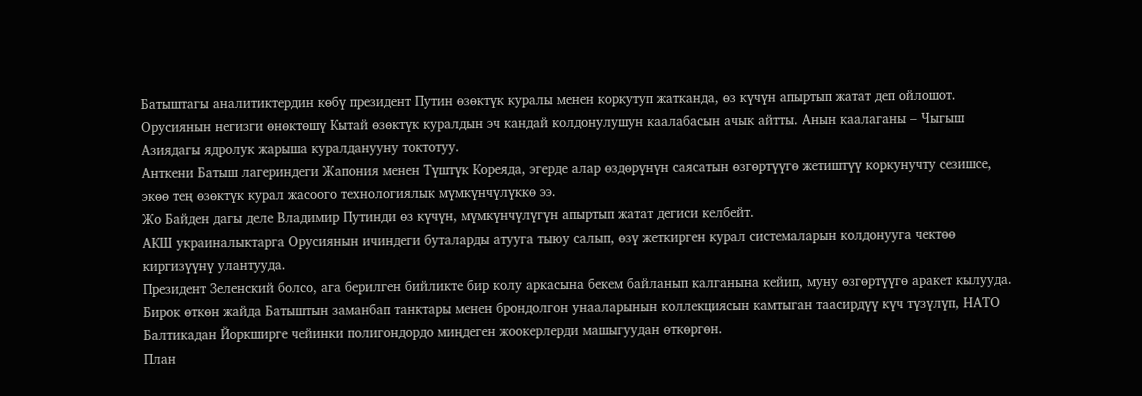Батыштагы аналитиктердин көбү президент Путин өзөктүк куралы менен коркутуп жатканда, өз күчүн апыртып жатат деп ойлошот.
Орусиянын негизги өнөктөшү Кытай өзөктүк куралдын эч кандай колдонулушун каалабасын ачык айтты. Анын каалаганы – Чыгыш Азиядагы ядролук жарыша куралданууну токтотуу.
Анткени Батыш лагериндеги Жапония менен Түштүк Кореяда, эгерде алар өздөрүнүн саясатын өзгөртүүгө жетиштүү коркунучту сезишсе, экөө тең өзөктүк курал жасоого технологиялык мүмкүнчүлүккө ээ.
Жо Байден дагы деле Владимир Путинди өз күчүн, мүмкүнчүлүгүн апыртып жатат дегиси келбейт.
АКШ украиналыктарга Орусиянын ичиндеги буталарды атууга тыюу салып, өзү жеткирген курал системаларын колдонууга чектөө киргизүүнү улантууда.
Президент Зеленский болсо, ага берилген бийликте бир колу аркасына бекем байланып калганына кейип, муну өзгөртүүгө аракет кылууда.
Бирок өткөн жайда Батыштын заманбап танктары менен брондолгон унааларынын коллекциясын камтыган таасирдүү күч түзүлүп, НАТО Балтикадан Йоркширге чейинки полигондордо миңдеген жоокерлерди машыгуудан өткөргөн.
План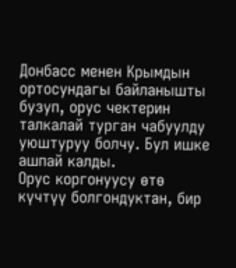Донбасс менен Крымдын ортосундагы байланышты бузуп, орус чектерин талкалай турган чабуулду уюштуруу болчу. Бул ишке ашпай калды.
Орус коргонуусу өтө күчтүү болгондуктан, бир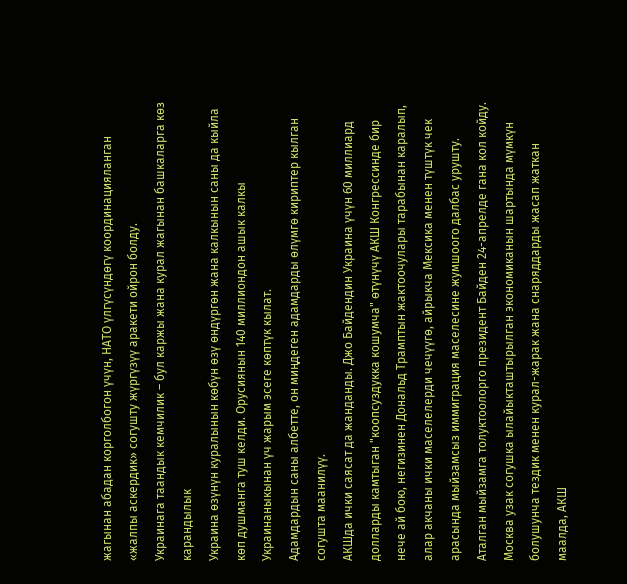жагынан абадан корголбогон үчүн, НАТО үлгүсүндөгү координацияланган «жалпы аскердик» согушту жүргүзүү аракети ойрон болду.
Украинага таандык кемчилик – бул каржы жана курал жагынан башкаларга көз карандылык
Украина өзүнүн куралынын көбүн өзү өндүргөн жана калкынын саны да кыйла көп душманга туш келди. Орусиянын 140 миллиондон ашык калкы Украинаныкынан үч жарым эсеге көптүк кылат.
Адамдардын саны албетте, он миңдеген адамдарды өлүмгө кириптер кылган согушта маанилүү.
АКШда ички саясат да жанданды. Джо Байдендин Украина үчүн 60 миллиард долларды камтыган "коопсуздукка кошумча" өтүнүчү АКШ Конгрессинде бир нече ай бою, негизинен Дональд Трамптын жактоочулары тарабынан каралып, алар акчаны ички маселелерди чечүүгө, айрыкча Мексика менен түштүк чек арасында мыйзамсыз иммиграция маселесине жумшоого далбас урушту.
Аталган мыйзамга толуктоолорго президент Байден 24-апрелде гана кол койду.
Москва узак согушка ылайыкташтырылган экономиканын шартында мүмкүн болушунча тездик менен курал-жарак жана снаряддарды жасап жаткан маалда, АКШ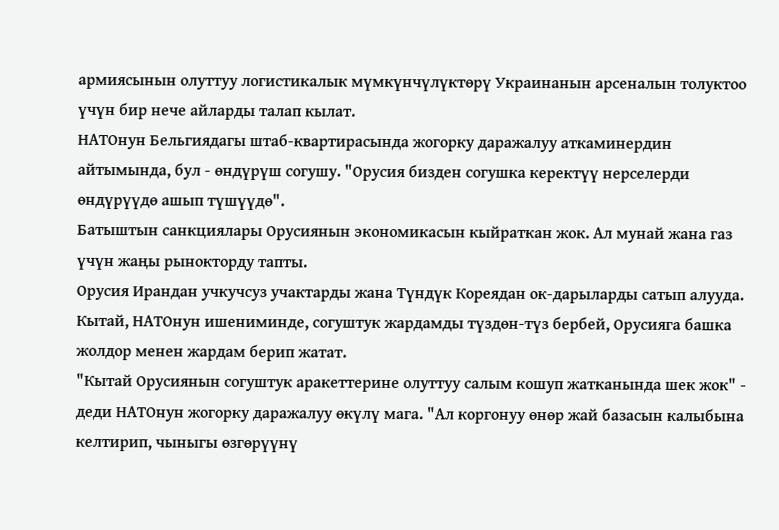армиясынын олуттуу логистикалык мүмкүнчүлүктөрү Украинанын арсеналын толуктоо үчүн бир нече айларды талап кылат.
НАТОнун Бельгиядагы штаб-квартирасында жогорку даражалуу аткаминердин айтымында, бул - өндүрүш согушу. "Орусия бизден согушка керектүү нерселерди өндүрүүдө ашып түшүүдө".
Батыштын санкциялары Орусиянын экономикасын кыйраткан жок. Ал мунай жана газ үчүн жаңы рынокторду тапты.
Орусия Ирандан учкучсуз учактарды жана Түндүк Кореядан ок-дарыларды сатып алууда. Кытай, НАТОнун ишениминде, согуштук жардамды түздөн-түз бербей, Орусияга башка жолдор менен жардам берип жатат.
"Кытай Орусиянын согуштук аракеттерине олуттуу салым кошуп жатканында шек жок" - деди НАТОнун жогорку даражалуу өкүлү мага. "Ал коргонуу өнөр жай базасын калыбына келтирип, чыныгы өзгөрүүнү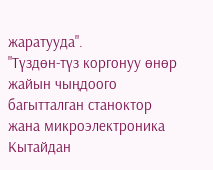жаратууда".
"Түздөн-түз коргонуу өнөр жайын чыңдоого багытталган станоктор жана микроэлектроника Кытайдан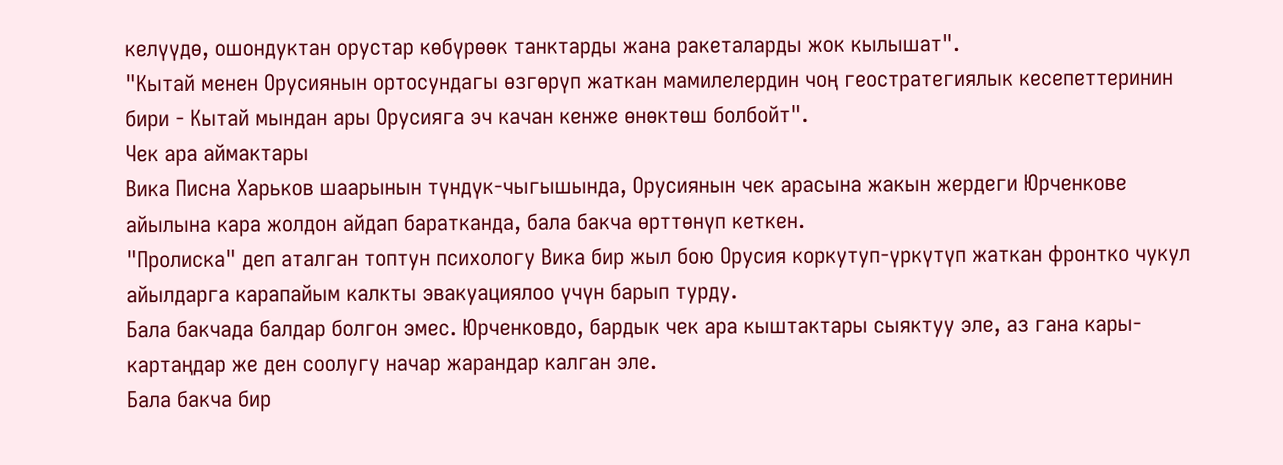келүүдө, ошондуктан орустар көбүрөөк танктарды жана ракеталарды жок кылышат".
"Кытай менен Орусиянын ортосундагы өзгөрүп жаткан мамилелердин чоң геостратегиялык кесепеттеринин бири - Кытай мындан ары Орусияга эч качан кенже өнөктөш болбойт".
Чек ара аймактары
Вика Писна Харьков шаарынын түндүк-чыгышында, Орусиянын чек арасына жакын жердеги Юрченкове айылына кара жолдон айдап баратканда, бала бакча өрттөнүп кеткен.
"Пролиска" деп аталган топтун психологу Вика бир жыл бою Орусия коркутуп-үркүтүп жаткан фронтко чукул айылдарга карапайым калкты эвакуациялоо үчүн барып турду.
Бала бакчада балдар болгон эмес. Юрченковдо, бардык чек ара кыштактары сыяктуу эле, аз гана кары-картаңдар же ден соолугу начар жарандар калган эле.
Бала бакча бир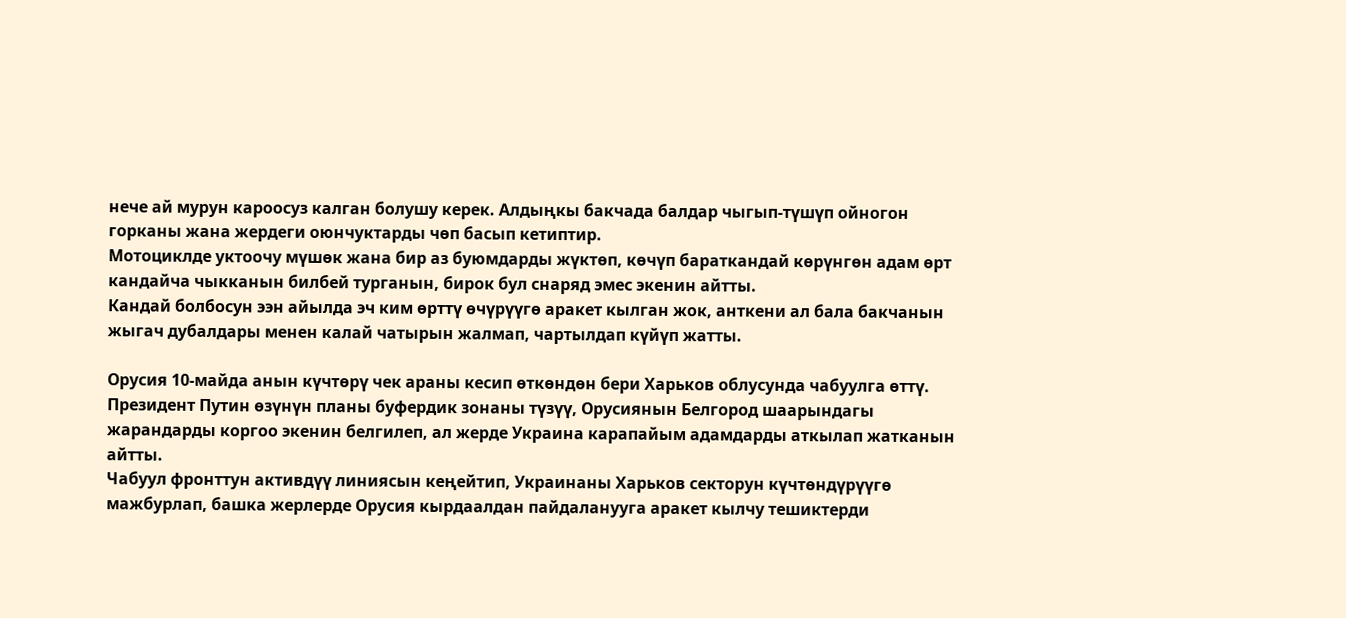нече ай мурун кароосуз калган болушу керек. Алдыңкы бакчада балдар чыгып-түшүп ойногон горканы жана жердеги оюнчуктарды чөп басып кетиптир.
Мотоциклде уктоочу мүшөк жана бир аз буюмдарды жүктөп, көчүп бараткандай көрүнгөн адам өрт кандайча чыкканын билбей турганын, бирок бул снаряд эмес экенин айтты.
Кандай болбосун ээн айылда эч ким өрттү өчүрүүгө аракет кылган жок, анткени ал бала бакчанын жыгач дубалдары менен калай чатырын жалмап, чартылдап күйүп жатты.

Орусия 10-майда анын күчтөрү чек араны кесип өткөндөн бери Харьков облусунда чабуулга өттү.
Президент Путин өзүнүн планы буфердик зонаны түзүү, Орусиянын Белгород шаарындагы жарандарды коргоо экенин белгилеп, ал жерде Украина карапайым адамдарды аткылап жатканын айтты.
Чабуул фронттун активдүү линиясын кеңейтип, Украинаны Харьков секторун күчтөндүрүүгө мажбурлап, башка жерлерде Орусия кырдаалдан пайдаланууга аракет кылчу тешиктерди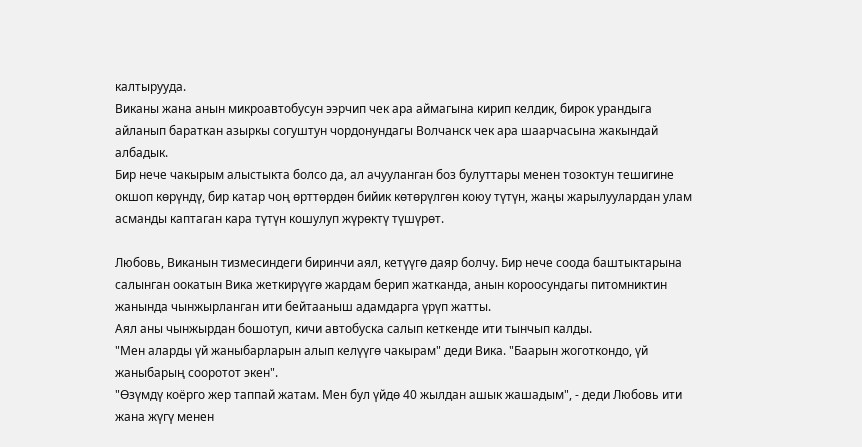калтырууда.
Виканы жана анын микроавтобусун ээрчип чек ара аймагына кирип келдик, бирок урандыга айланып бараткан азыркы согуштун чордонундагы Волчанск чек ара шаарчасына жакындай албадык.
Бир нече чакырым алыстыкта болсо да, ал ачууланган боз булуттары менен тозоктун тешигине окшоп көрүндү, бир катар чоң өрттөрдөн бийик көтөрүлгөн коюу түтүн, жаңы жарылуулардан улам асманды каптаган кара түтүн кошулуп жүрөктү түшүрөт.

Любовь, Виканын тизмесиндеги биринчи аял, кетүүгө даяр болчу. Бир нече соода баштыктарына салынган оокатын Вика жеткирүүгө жардам берип жатканда, анын короосундагы питомниктин жанында чынжырланган ити бейтааныш адамдарга үрүп жатты.
Аял аны чынжырдан бошотуп, кичи автобуска салып кеткенде ити тынчып калды.
"Мен аларды үй жаныбарларын алып келүүгө чакырам" деди Вика. "Баарын жоготкондо, үй жаныбарың сооротот экен".
"Өзүмдү коёрго жер таппай жатам. Мен бул үйдө 40 жылдан ашык жашадым", - деди Любовь ити жана жүгү менен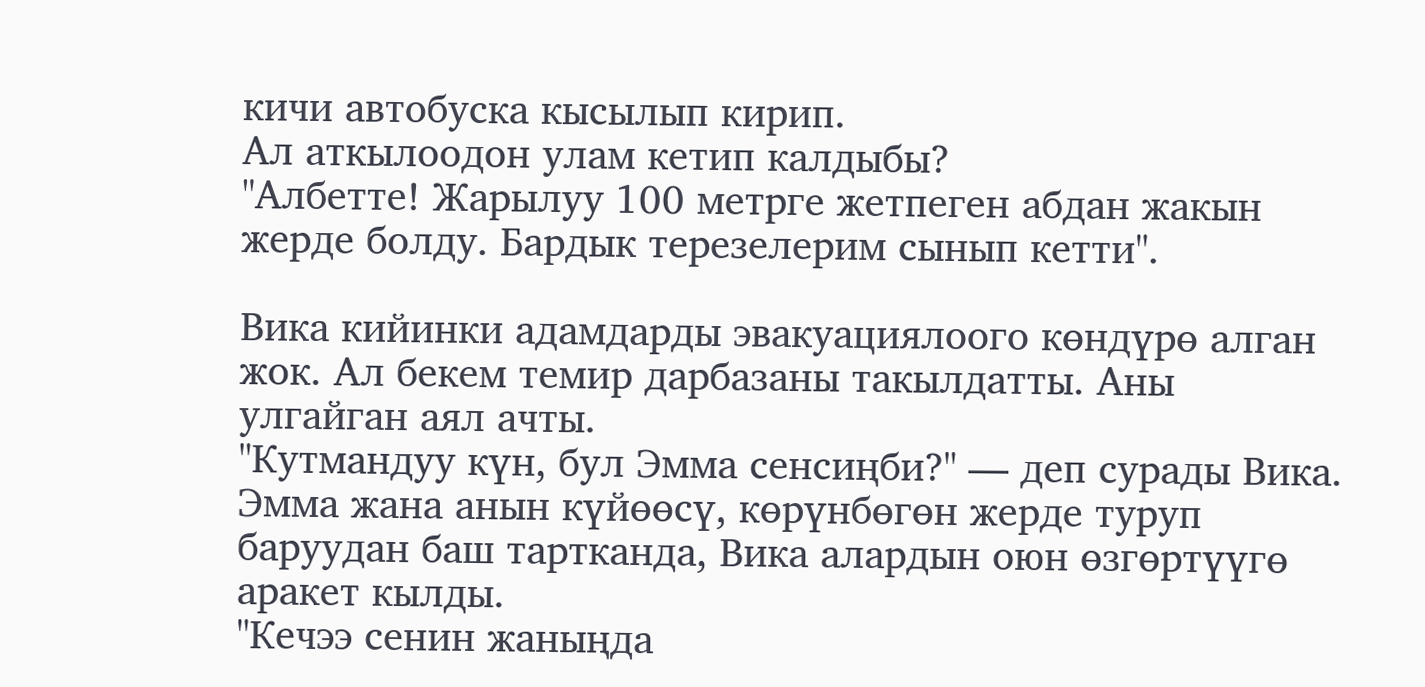кичи автобуска кысылып кирип.
Ал аткылоодон улам кетип калдыбы?
"Албетте! Жарылуу 100 метрге жетпеген абдан жакын жерде болду. Бардык терезелерим сынып кетти".

Вика кийинки адамдарды эвакуациялоого көндүрө алган жок. Ал бекем темир дарбазаны такылдатты. Аны улгайган аял ачты.
"Кутмандуу күн, бул Эмма сенсиңби?" — деп сурады Вика. Эмма жана анын күйөөсү, көрүнбөгөн жерде туруп баруудан баш тартканда, Вика алардын оюн өзгөртүүгө аракет кылды.
"Кечээ сенин жаныңда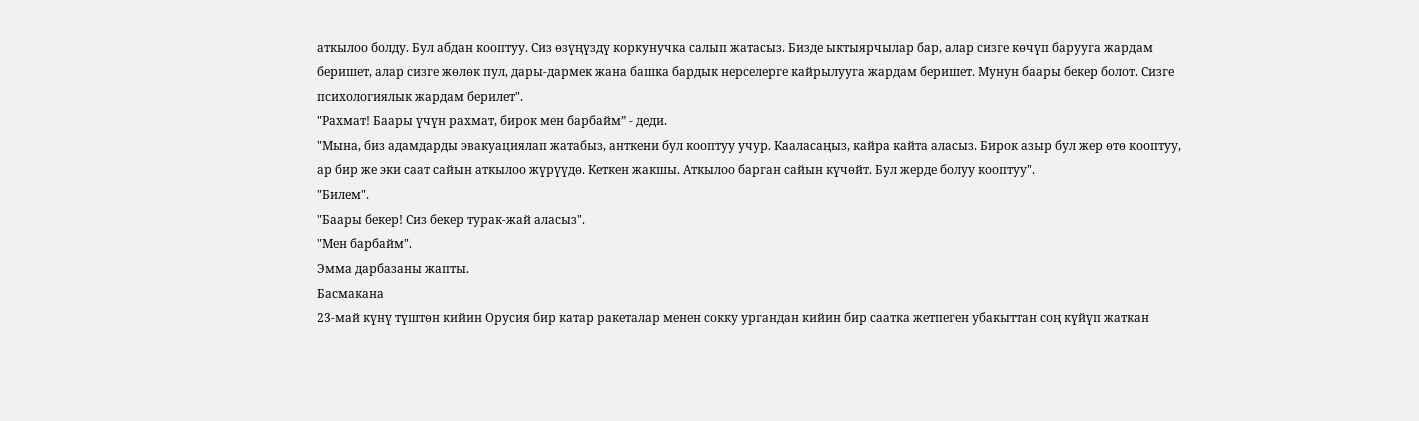аткылоо болду. Бул абдан кооптуу. Сиз өзүңүздү коркунучка салып жатасыз. Бизде ыктыярчылар бар, алар сизге көчүп барууга жардам беришет, алар сизге жөлөк пул, дары-дармек жана башка бардык нерселерге кайрылууга жардам беришет. Мунун баары бекер болот. Сизге психологиялык жардам берилет".
"Рахмат! Баары үчүн рахмат, бирок мен барбайм” - деди.
"Мына, биз адамдарды эвакуациялап жатабыз, анткени бул кооптуу учур. Кааласаңыз, кайра кайта аласыз. Бирок азыр бул жер өтө кооптуу, ар бир же эки саат сайын аткылоо жүрүүдө. Кеткен жакшы. Аткылоо барган сайын күчөйт. Бул жерде болуу кооптуу".
"Билем".
"Баары бекер! Сиз бекер турак-жай аласыз".
"Мен барбайм".
Эмма дарбазаны жапты.
Басмакана
23-май күнү түштөн кийин Орусия бир катар ракеталар менен сокку ургандан кийин бир саатка жетпеген убакыттан соң күйүп жаткан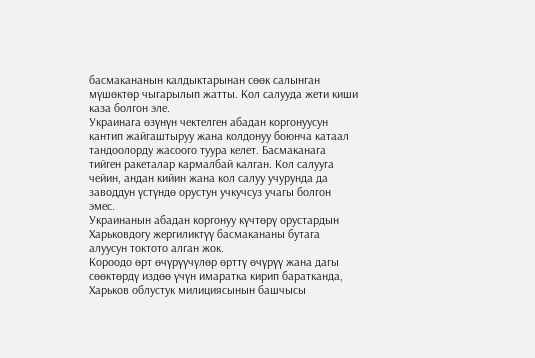басмакананын калдыктарынан сөөк салынган мүшөктөр чыгарылып жатты. Кол салууда жети киши каза болгон эле.
Украинага өзүнүн чектелген абадан коргонуусун кантип жайгаштыруу жана колдонуу боюнча катаал тандоолорду жасоого туура келет. Басмаканага тийген ракеталар кармалбай калган. Кол салууга чейин, андан кийин жана кол салуу учурунда да заводдун үстүндө орустун учкучсуз учагы болгон эмес.
Украинанын абадан коргонуу күчтөрү орустардын Харьковдогу жергиликтүү басмакананы бутага алуусун токтото алган жок.
Короодо өрт өчүрүүчүлөр өрттү өчүрүү жана дагы сөөктөрдү издөө үчүн имаратка кирип баратканда, Харьков облустук милициясынын башчысы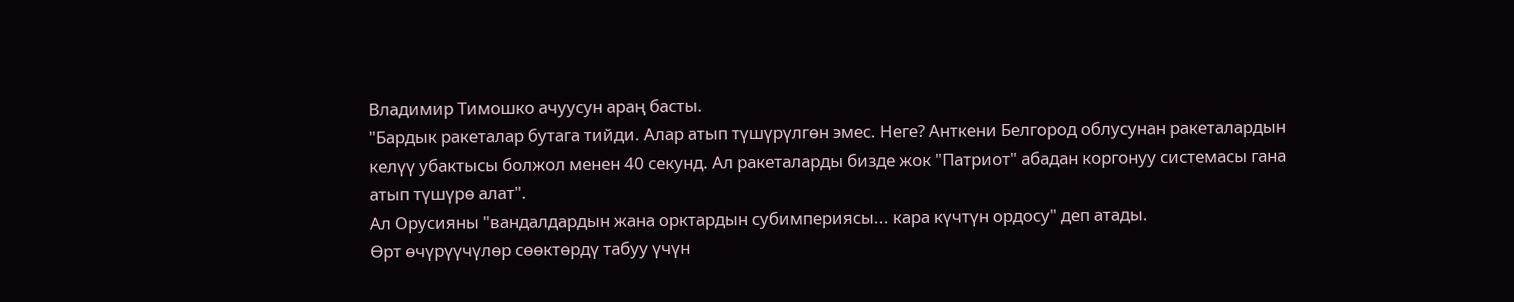Владимир Тимошко ачуусун араң басты.
"Бардык ракеталар бутага тийди. Алар атып түшүрүлгөн эмес. Неге? Анткени Белгород облусунан ракеталардын келүү убактысы болжол менен 40 секунд. Ал ракеталарды бизде жок "Патриот" абадан коргонуу системасы гана атып түшүрө алат".
Ал Орусияны "вандалдардын жана орктардын субимпериясы... кара күчтүн ордосу" деп атады.
Өрт өчүрүүчүлөр сөөктөрдү табуу үчүн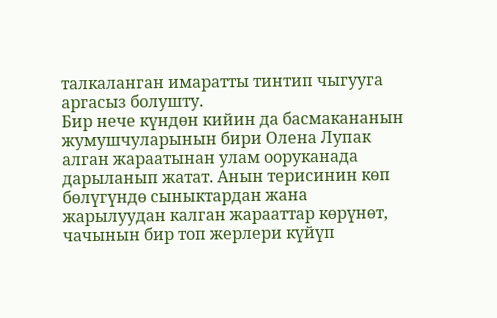талкаланган имаратты тинтип чыгууга аргасыз болушту.
Бир нече күндөн кийин да басмакананын жумушчуларынын бири Олена Лупак алган жараатынан улам ооруканада дарыланып жатат. Анын терисинин көп бөлүгүндө сыныктардан жана жарылуудан калган жарааттар көрүнөт, чачынын бир топ жерлери күйүп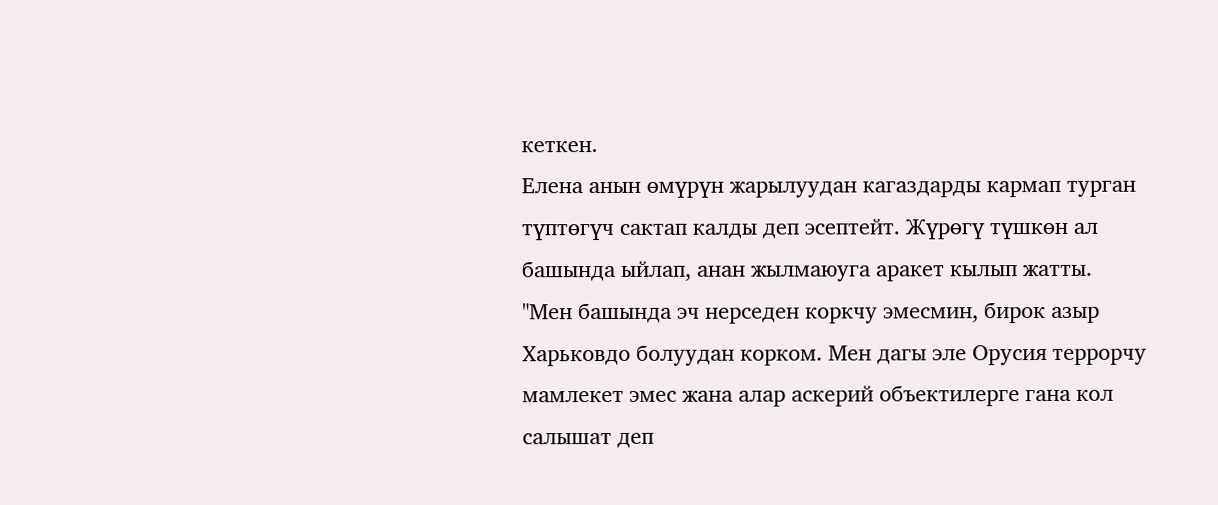кеткен.
Елена анын өмүрүн жарылуудан кагаздарды кармап турган түптөгүч сактап калды деп эсептейт. Жүрөгү түшкөн ал башында ыйлап, анан жылмаюуга аракет кылып жатты.
"Мен башында эч нерседен коркчу эмесмин, бирок азыр Харьковдо болуудан корком. Мен дагы эле Орусия террорчу мамлекет эмес жана алар аскерий объектилерге гана кол салышат деп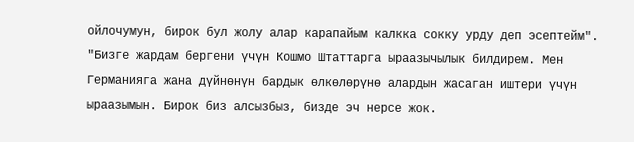ойлочумун, бирок бул жолу алар карапайым калкка сокку урду деп эсептейм".
"Бизге жардам бергени үчүн Кошмо Штаттарга ыраазычылык билдирем. Мен Германияга жана дүйнөнүн бардык өлкөлөрүнө алардын жасаган иштери үчүн ыраазымын. Бирок биз алсызбыз, бизде эч нерсе жок.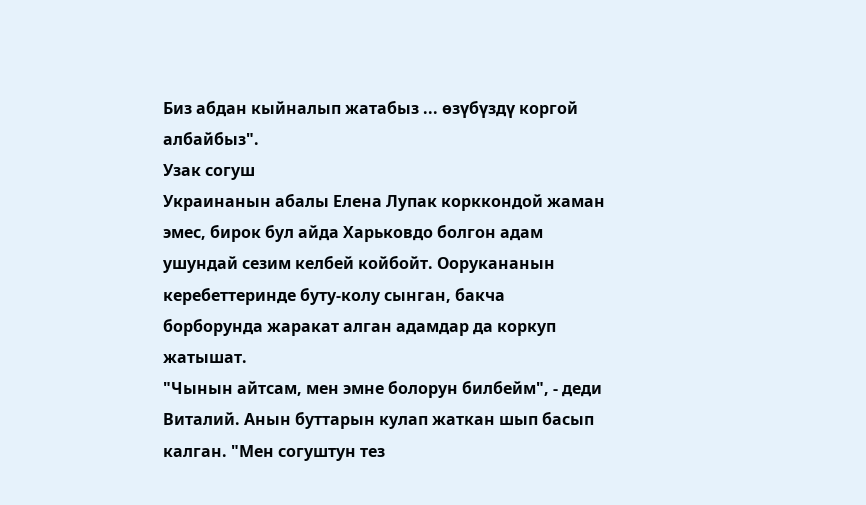Биз абдан кыйналып жатабыз ... өзүбүздү коргой албайбыз".
Узак согуш
Украинанын абалы Елена Лупак корккондой жаман эмес, бирок бул айда Харьковдо болгон адам ушундай сезим келбей койбойт. Оорукананын керебеттеринде буту-колу сынган, бакча борборунда жаракат алган адамдар да коркуп жатышат.
"Чынын айтсам, мен эмне болорун билбейм", - деди Виталий. Анын буттарын кулап жаткан шып басып калган. "Мен согуштун тез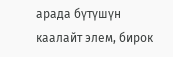арада бүтүшүн каалайт элем, бирок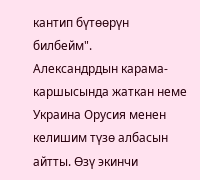кантип бүтөөрүн билбейм".
Александрдын карама-каршысында жаткан неме Украина Орусия менен келишим түзө албасын айтты. Өзү экинчи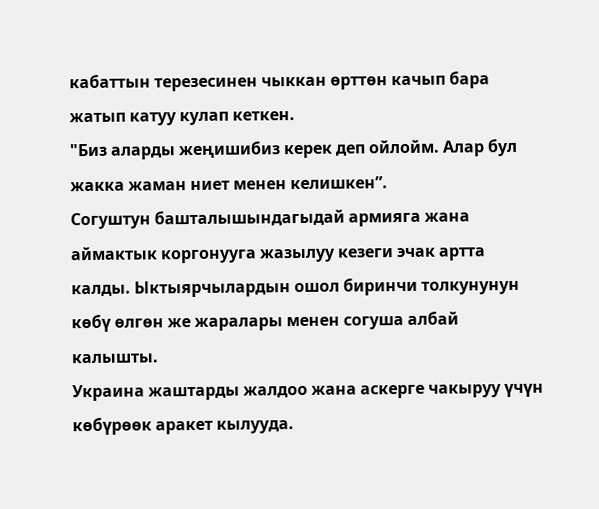кабаттын терезесинен чыккан өрттөн качып бара жатып катуу кулап кеткен.
"Биз аларды жеңишибиз керек деп ойлойм. Алар бул жакка жаман ниет менен келишкен”.
Согуштун башталышындагыдай армияга жана аймактык коргонууга жазылуу кезеги эчак артта калды. Ыктыярчылардын ошол биринчи толкунунун көбү өлгөн же жаралары менен согуша албай калышты.
Украина жаштарды жалдоо жана аскерге чакыруу үчүн көбүрөөк аракет кылууда.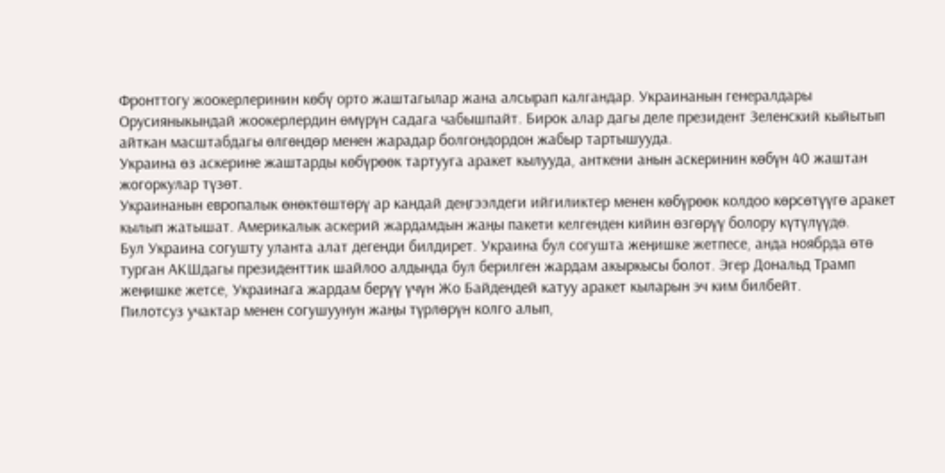Фронттогу жоокерлеринин көбү орто жаштагылар жана алсырап калгандар. Украинанын генералдары Орусияныкындай жоокерлердин өмүрүн садага чабышпайт. Бирок алар дагы деле президент Зеленский кыйытып айткан масштабдагы өлгөндөр менен жарадар болгондордон жабыр тартышууда.
Украина өз аскерине жаштарды көбүрөөк тартууга аракет кылууда, анткени анын аскеринин көбүн 40 жаштан жогоркулар түзөт.
Украинанын европалык өнөктөштөрү ар кандай деңгээлдеги ийгиликтер менен көбүрөөк колдоо көрсөтүүгө аракет кылып жатышат. Америкалык аскерий жардамдын жаңы пакети келгенден кийин өзгөрүү болору күтүлүүдө.
Бул Украина согушту уланта алат дегенди билдирет. Украина бул согушта жеңишке жетпесе, анда ноябрда өтө турган АКШдагы президенттик шайлоо алдында бул берилген жардам акыркысы болот. Эгер Дональд Трамп жеңишке жетсе, Украинага жардам берүү үчүн Жо Байдендей катуу аракет кыларын эч ким билбейт.
Пилотсуз учактар менен согушуунун жаңы түрлөрүн колго алып,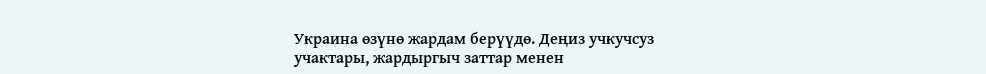Украина өзүнө жардам берүүдө. Деңиз учкучсуз учактары, жардыргыч заттар менен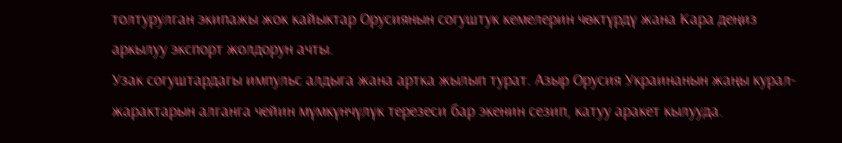толтурулган экипажы жок кайыктар Орусиянын согуштук кемелерин чөктүрдү жана Кара деңиз аркылуу экспорт жолдорун ачты.
Узак согуштардагы импульс алдыга жана артка жылып турат. Азыр Орусия Украинанын жаңы курал-жарактарын алганга чейин мүмкүнчүлүк терезеси бар экенин сезип, катуу аракет кылууда.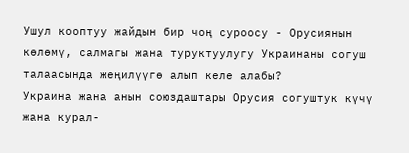Ушул кооптуу жайдын бир чоң суроосу - Орусиянын көлөмү, салмагы жана туруктуулугу Украинаны согуш талаасында жеңилүүгө алып келе алабы?
Украина жана анын союздаштары Орусия согуштук күчү жана курал-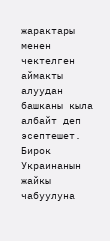жарактары менен чектелген аймакты алуудан башканы кыла албайт деп эсептешет.
Бирок Украинанын жайкы чабуулуна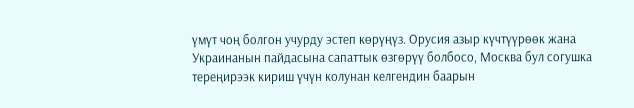үмүт чоң болгон учурду эстеп көрүңүз. Орусия азыр күчтүүрөөк жана Украинанын пайдасына сапаттык өзгөрүү болбосо, Москва бул согушка тереңирээк кириш үчүн колунан келгендин баарын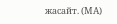жасайт. (МА)